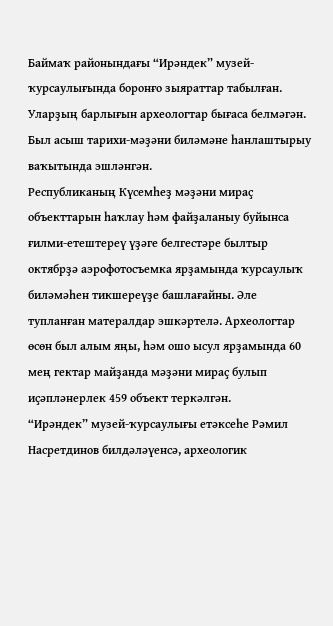Баймаҡ районындағы “Ирәндек” музей-ҡурсаулығында боронғо зыяраттар табылған. Уларҙың барлығын археологтар бығаса белмәгән. Был асыш тарихи-мәҙәни биләмәне һанлаштырыу ваҡытында эшләнгән.
Республиканың Күсемһеҙ мәҙәни мираҫ объекттарын һаҡлау һәм файҙаланыу буйынса ғилми-етештереү үҙәге белгестәре былтыр октябрҙә аэрофотосъемка ярҙамында ҡурсаулыҡ биләмәһен тикшереүҙе башлағайны. Әле тупланған матералдар эшкәртелә. Археологтар өсөн был алым яңы, һәм ошо ысул ярҙамында 60 мең гектар майҙанда мәҙәни мираҫ булып иҫәпләнерлек 459 объект теркәлгән.
“Ирәндек” музей-ҡурсаулығы етәксеһе Рәмил Насретдинов билдәләүенсә, археологик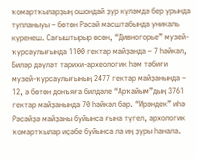ҡомартҡыларҙың ошондай ҙур күләмдә бер урында тупланыуы – бөтөн Рәсәй масштабында уникаль күренеш. Сағыштырыр өсөн, “Дивногорье” музей-ҡурсаулығында 1100 гектар майҙанда – 7 һәйкәл, Биләр дәүләт тарихи-археологик һәм тәбиғи музей-ҡурсаулығының 2477 гектар майҙанында – 12, ә бөтөн донъяға билдәле “Арҡайым”дың 3761 гектар майҙанында 70 һәйкәл бар. “Ирәндек” иһә Рәсәйҙә майҙаны буйынса ғына түгел, архологик ҡомартҡылар иҫәбе буйынса ла иң ҙуры һанала.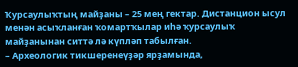Ҡурсаулыҡтың майҙаны – 25 мең гектар. Дистанцион ысул менән асыҡланған ҡомартҡылар иһә ҡурсаулыҡ майҙанынан ситтә лә күпләп табылған.
– Археологик тикшеренеүҙәр ярҙамында,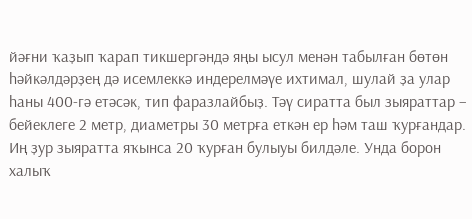йәғни ҡаҙып ҡарап тикшергәндә яңы ысул менән табылған бөтөн һәйкәлдәрҙең дә исемлеккә индерелмәүе ихтимал, шулай ҙа улар һаны 400-гә етәсәк, тип фаразлайбыҙ. Тәү сиратта был зыяраттар – бейеклеге 2 метр, диаметры 30 метрға еткән ер һәм таш ҡурғандар. Иң ҙур зыяратта яҡынса 20 ҡурған булыуы билдәле. Унда борон халыҡ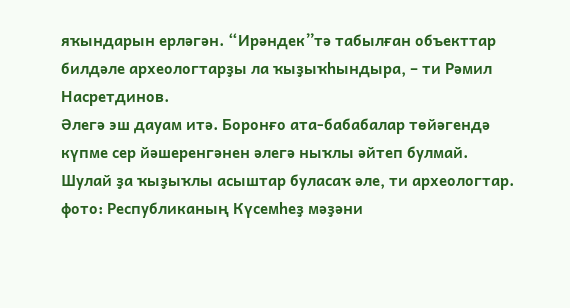яҡындарын ерләгән. “Ирәндек”тә табылған объекттар билдәле археологтарҙы ла ҡыҙыҡһындыра, – ти Рәмил Насретдинов.
Әлегә эш дауам итә. Боронғо ата-бабабалар төйәгендә күпме сер йәшеренгәнен әлегә ныҡлы әйтеп булмай. Шулай ҙа ҡыҙыҡлы асыштар буласаҡ әле, ти археологтар.
фото: Республиканың Күсемһеҙ мәҙәни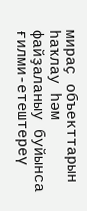мираҫ объекттарын һаҡлау һәм файҙаланыу буйынса ғилми-етештереү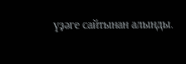үҙәге сайтынан алынды.